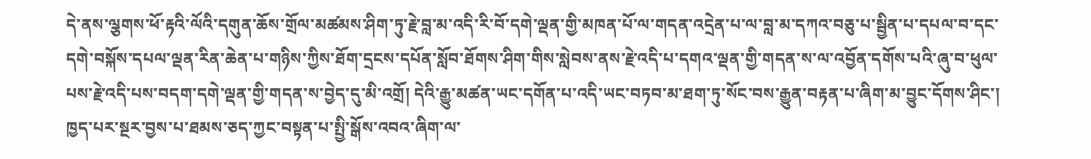དེ་ནས་ལྕགས་ཕོ་རྟའི་ལོའི་དགུན་ཆོས་གྲོལ་མཚམས་ཤིག་ཏུ་རྗེ་བླ་མ་འདི་རི་བོ་དགེ་ལྡན་གྱི་མཁན་པོ་ལ་གདན་འདྲེན་པ་ལ་བླ་མ་དཀའ་བཅུ་པ་སྦྱིན་པ་དཔལ་བ་དང་དགེ་བསྐོས་དཔལ་ལྡན་རིན་ཆེན་པ་གཉིས་ཀྱིས་ཐོག་དྲངས་དཔོན་སློབ་ཐོགས་ཤིག་གིས་སླེབས་ནས་རྗེ་འདི་པ་དགའ་ལྡན་གྱི་གདན་ས་ལ་འབྱོན་དགོས་པའི་ཞུ་བ་ཕུལ་པས་རྗེ་འདི་པས་བདག་དགེ་ལྡན་གྱི་གདན་ས་བྱེད་དུ་མི་འགྲོ། དེའི་རྒྱུ་མཚན་ཡང་དགོན་པ་འདི་ཡང་བཏབ་མ་ཐག་ཏུ་སོང་བས་རྒྱུན་བརྟན་པ་ཞིག་མ་བྱུང་དོགས་ཤིང་། ཁྱད་པར་སྔར་བྱས་པ་ཐམས་ཅད་ཀྱང་བསྟན་པ་སྤྱི་སྒོས་འབའ་ཞིག་ལ་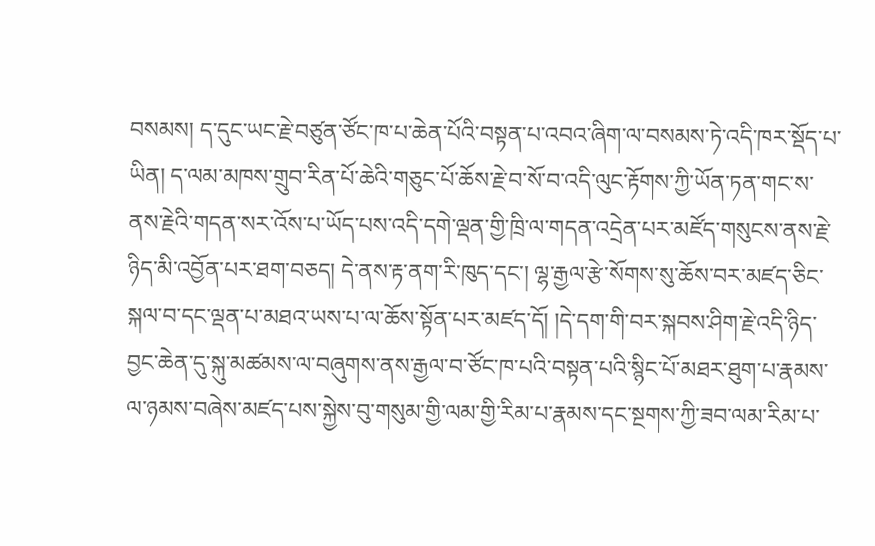བསམས། ད་དུང་ཡང་རྗེ་བཙུན་ཙོང་ཁ་པ་ཆེན་པོའི་བསྟན་པ་འབའ་ཞིག་ལ་བསམས་ཏེ་འདི་ཁར་སྡོད་པ་ཡིན། ད་ལམ་མཁས་གྲུབ་རིན་པོ་ཆེའི་གཅུང་པོ་ཆོས་རྗེ་བ་སོ་བ་འདི་ལུང་རྟོགས་ཀྱི་ཡོན་ཏན་གང་ས་ནས་རྗེའི་གདན་སར་འོས་པ་ཡོད་པས་འདི་དགེ་ལྡན་གྱི་ཁྲི་ལ་གདན་འདྲེན་པར་མཛོད་གསུངས་ནས་རྗེ་ཉིད་མི་འབྱོན་པར་ཐག་བཅད། དེ་ནས་རྟ་ནག་རི་ཁུད་དང་། ལྷ་རྒྱལ་རྩེ་སོགས་སུ་ཆོས་བར་མཛད་ཅིང་སྐལ་བ་དང་ལྡན་པ་མཐའ་ཡས་པ་ལ་ཆོས་སྟོན་པར་མཛད་དོ། །དེ་དག་གི་བར་སྐབས་ཤིག་རྗེ་འདི་ཉིད་བྱང་ཆེན་དུ་སྐུ་མཚམས་ལ་བཞུགས་ནས་རྒྱལ་བ་ཙོང་ཁ་པའི་བསྟན་པའི་སྙིང་པོ་མཐར་ཐུག་པ་རྣམས་ལ་ཉམས་བཞེས་མཛད་པས་སྐྱེས་བུ་གསུམ་གྱི་ལམ་གྱི་རིམ་པ་རྣམས་དང་སྔགས་ཀྱི་ཟབ་ལམ་རིམ་པ་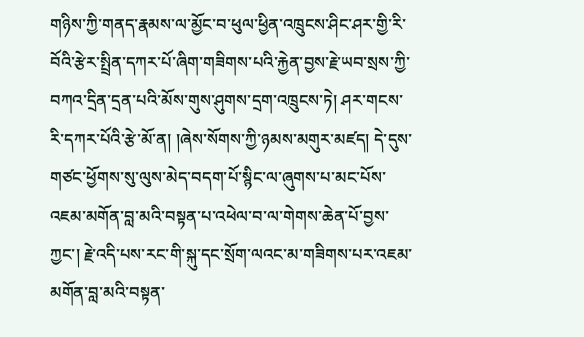གཉིས་ཀྱི་གནད་རྣམས་ལ་མྱོང་བ་ཕུལ་ཕྱིན་འཁྲུངས་ཤིང་ཤར་གྱི་རི་བོའི་རྩེར་སྤྲིན་དཀར་པོ་ཞིག་གཟིགས་པའི་རྐྱེན་བྱས་རྗེ་ཡབ་སྲས་ཀྱི་བཀའ་དྲིན་དྲན་པའི་མོས་གུས་ཤུགས་དྲག་འཁྲུངས་ཏེ། ཤར་གངས་རི་དཀར་པོའི་རྩེ་མོ་ན། །ཞེས་སོགས་ཀྱི་ཉམས་མགུར་མཛད། དེ་དུས་གཙང་ཕྱོགས་སུ་ལུས་མེད་བདག་པོ་སྙིང་ལ་ཞུགས་པ་མང་པོས་འཇམ་མགོན་བླ་མའི་བསྟན་པ་འཕེལ་བ་ལ་གེགས་ཆེན་པོ་བྱས་ཀྱང་། རྗེ་འདི་པས་རང་གི་སྐུ་དང་སྲོག་ལའང་མ་གཟིགས་པར་འཇམ་མགོན་བླ་མའི་བསྟན་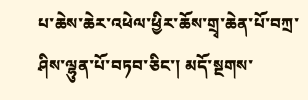པ་ཆེས་ཆེར་འཕེལ་ཕྱིར་ཆོས་གྲྭ་ཆེན་པོ་བཀྲ་ཤིས་ལྷུན་པོ་བཏབ་ཅིང་། མདོ་སྔགས་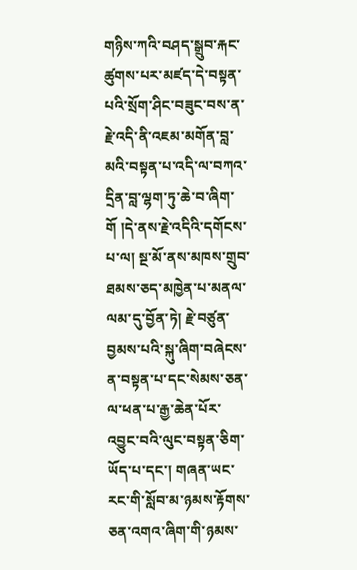གཉིས་ཀའི་བཤད་སྒྲུབ་རྐང་ཚུགས་པར་མཛད་དེ་བསྟན་པའི་སྲོག་ཤིང་བཟུང་བས་ན་རྗེ་འདི་ནི་འཇམ་མགོན་བླ་མའི་བསྟན་པ་འདི་ལ་བཀའ་དྲིན་བླ་ལྷག་ཏུ་ཆེ་བ་ཞིག་གོ །དེ་ནས་རྗེ་འདིའི་དགོངས་པ་ལ། སྔ་མོ་ནས་མཁས་གྲུབ་ཐམས་ཅད་མཁྱེན་པ་མནལ་ལམ་དུ་བྱོན་ཏེ། རྗེ་བཙུན་བྱམས་པའི་སྐུ་ཞིག་བཞེངས་ན་བསྟན་པ་དང་སེམས་ཅན་ལ་ཕན་པ་རྒྱ་ཆེན་པོར་འབྱུང་བའི་ལུང་བསྟན་ཅིག་ཡོད་པ་དང་། གཞན་ཡང་རང་གི་སློབ་མ་ཉམས་རྟོགས་ཅན་འགའ་ཞིག་གི་ཉམས་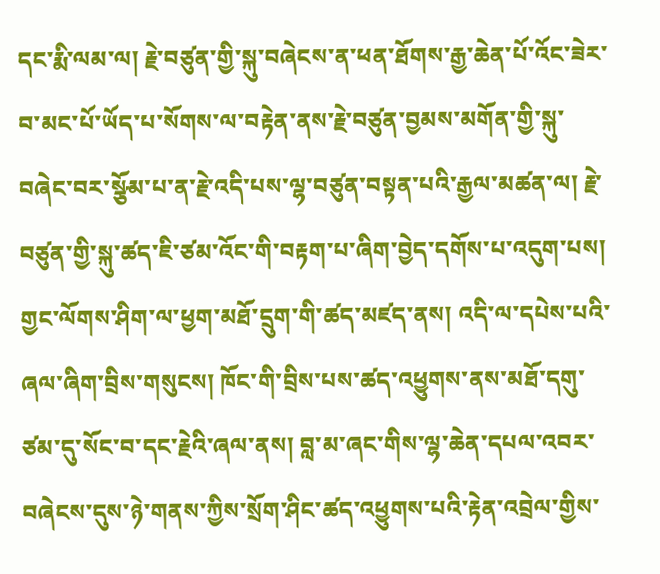དང་རྨི་ལམ་ལ། རྗེ་བཙུན་གྱི་སྐུ་བཞེངས་ན་ཕན་ཐོགས་རྒྱ་ཆེན་པོ་འོང་ཟེར་བ་མང་པོ་ཡོད་པ་སོགས་ལ་བརྟེན་ནས་རྗེ་བཙུན་བྱམས་མགོན་གྱི་སྐུ་བཞེང་བར་སྩོམ་པ་ན་རྗེ་འདི་པས་ལྷ་བཙུན་བསྟན་པའི་རྒྱལ་མཚན་ལ། རྗེ་བཙུན་གྱི་སྐུ་ཚད་ཇི་ཙམ་འོང་གི་བརྟག་པ་ཞིག་བྱེད་དགོས་པ་འདུག་པས། གྱང་ལོགས་ཤིག་ལ་ཕྱག་མཐོ་དྲུག་གི་ཚད་མཛད་ནས། འདི་ལ་དཔེས་པའི་ཞལ་ཞིག་བྲིས་གསུངས། ཁོང་གི་བྲིས་པས་ཚད་འཕྱུགས་ནས་མཐོ་དགུ་ཙམ་དུ་སོང་བ་དང་རྗེའི་ཞལ་ནས། བླ་མ་ཞང་གིས་ལྷ་ཆེན་དཔལ་འབར་བཞེངས་དུས་ཉེ་གནས་ཀྱིས་སྲོག་ཤིང་ཚད་འཕྱུགས་པའི་རྟེན་འབྲེལ་གྱིས་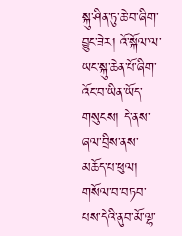སྐུ་ཤིན་ཏུ་ཆེ་བ་ཞིག་བྱུང་ཟེར། འོ་སྐོལ་ལ་ཡང་སྐུ་ཆེན་པོ་ཞིག་འོང་བ་ཡིན་ཡོད་གསུངས། དེ་ནས་ཞལ་བྲིས་ནས་མཆོད་པ་ཕུལ། གསོལ་བ་བཏབ་པས་དེའི་ནུབ་མོ་ལྷ་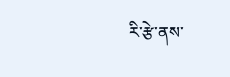རི་རྩེ་ནས་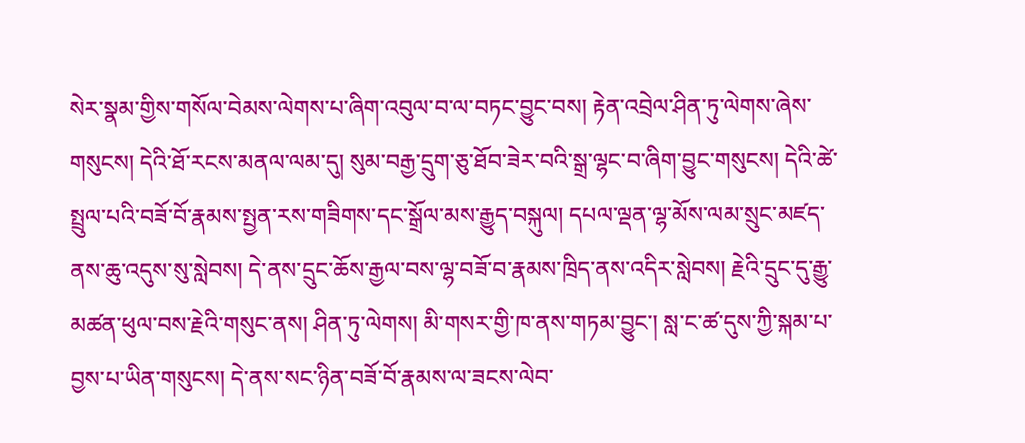སེར་སྣམ་གྱིས་གསོལ་བེམས་ལེགས་པ་ཞིག་འབུལ་བ་ལ་བཏང་བྱུང་བས། རྟེན་འབྲེལ་ཤིན་ཏུ་ལེགས་ཞེས་གསུངས། དེའི་ཐོ་རངས་མནལ་ལམ་དུ། སུམ་བརྒྱ་དྲུག་ཅུ་ཐོབ་ཟེར་བའི་སྒྲ་ལྷང་བ་ཞིག་བྱུང་གསུངས། དེའི་ཚེ་སྤྲུལ་པའི་བཟོ་བོ་རྣམས་སྤྱན་རས་གཟིགས་དང་སྒྲོལ་མས་རྒྱུད་བསྐུལ། དཔལ་ལྡན་ལྷ་མོས་ལམ་སྲུང་མཛད་ནས་ཆུ་འདུས་སུ་སླེབས། དེ་ནས་དྲུང་ཆོས་རྒྱལ་བས་ལྷ་བཟོ་བ་རྣམས་ཁྲིད་ནས་འདིར་སླེབས། རྗེའི་དྲུང་དུ་རྒྱུ་མཚན་ཕུལ་བས་རྗེའི་གསུང་ནས། ཤིན་ཏུ་ལེགས། མི་གསར་གྱི་ཁ་ནས་གཏམ་བྱུང་། སླ་ང་ཚ་དུས་ཀྱི་སྐམ་པ་བྱས་པ་ཡིན་གསུངས། དེ་ནས་སང་ཉིན་བཟོ་བོ་རྣམས་ལ་ཟངས་ལེབ་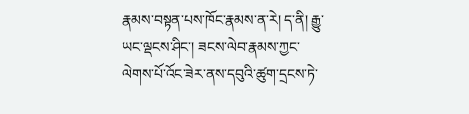རྣམས་བསྟན་པས་ཁོང་རྣམས་ན་རེ། ད་ནི། རྒྱུ་ཡང་ལྡངས་ཤིང་། ཟངས་ལེབ་རྣམས་ཀྱང་ལེགས་པོ་འོང་ཟེར་ནས་དབུའི་ཚུག་དྲངས་ཏེ་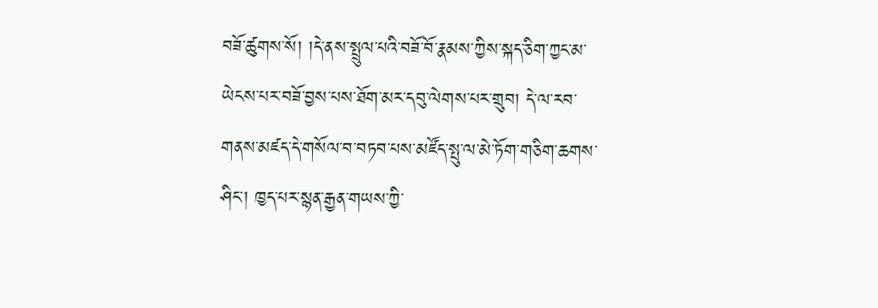བཟོ་ཚུགས་སོ། །དེ་ནས་སྤྲུལ་པའི་བཟོ་བོ་རྣམས་ཀྱིས་སྐད་ཅིག་ཀྱང་མ་ཡེངས་པར་བཟོ་བྱས་པས་ཐོག་མར་དབུ་ལེགས་པར་གྲུབ། དེ་ལ་རབ་གནས་མཛད་དེ་གསོལ་བ་བཏབ་པས་མཛོད་སྤུ་ལ་མེ་ཏོག་གཅིག་ཆགས་ཤིང་། ཁྱད་པར་སྙན་རྒྱན་གཡས་ཀྱི་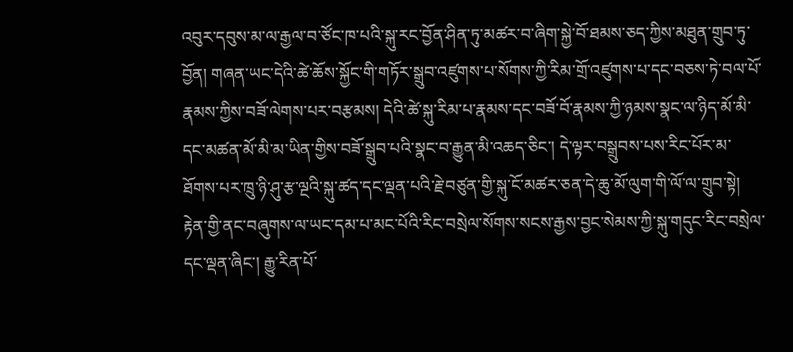འབུར་དབུས་མ་ལ་རྒྱལ་བ་ཙོང་ཁ་པའི་སྐུ་རང་བྱོན་ཤིན་ཏུ་མཚར་བ་ཞིག་སྐྱེ་བོ་ཐམས་ཅད་ཀྱིས་མཐུན་གྲུབ་ཏུ་བྱོན། གཞན་ཡང་དེའི་ཚེ་ཆོས་སྐྱོང་གི་གཏོར་སྒྲུབ་འཛུགས་པ་སོགས་ཀྱི་རིམ་གྲོ་འཛུགས་པ་དང་བཅས་ཏེ་བལ་པོ་རྣམས་ཀྱིས་བཟོ་ལེགས་པར་བརྩམས། དེའི་ཚེ་སྐུ་རིམ་པ་རྣམས་དང་བཟོ་བོ་རྣམས་ཀྱི་ཉམས་སྣང་ལ་ཉིད་མོ་མི་དང་མཚན་མོ་མི་མ་ཡིན་གྱིས་བཟོ་སྒྲུབ་པའི་སྣང་བ་རྒྱུན་མི་འཆད་ཅིང་། དེ་ལྟར་བསྒྲུབས་པས་རིང་པོར་མ་ཐོགས་པར་ཁྲུ་ཉི་ཤུ་རྩ་ལྔའི་སྐུ་ཚད་དང་ལྡན་པའི་རྗེ་བཙུན་གྱི་སྐུ་ངོ་མཚར་ཅན་དེ་ཆུ་མོ་ལུག་གི་ལོ་ལ་གྲུབ་སྟེ། རྟེན་གྱི་ནང་བཞུགས་ལ་ཡང་དམ་པ་མང་པོའི་རིང་བསྲེལ་སོགས་སངས་རྒྱས་བྱང་སེམས་ཀྱི་སྐུ་གདུང་རིང་བསྲེལ་དང་ལྡན་ཞིང་། རྒྱུ་རིན་པོ་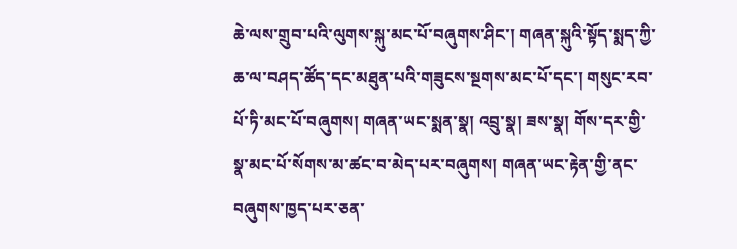ཆེ་ལས་གྲུབ་པའི་ལུགས་སྐུ་མང་པོ་བཞུགས་ཤིང་། གཞན་སྐུའི་སྟོད་སྨད་ཀྱི་ཆ་ལ་བཤད་ཚོད་དང་མཐུན་པའི་གཟུངས་སྔགས་མང་པོ་དང་། གསུང་རབ་པོ་ཏི་མང་པོ་བཞུགས། གཞན་ཡང་སྨན་སྣ། འབྲུ་སྣ། ཟས་སྣ། གོས་དར་གྱི་སྣ་མང་པོ་སོགས་མ་ཚང་བ་མེད་པར་བཞུགས། གཞན་ཡང་རྟེན་གྱི་ནང་བཞུགས་ཁྱད་པར་ཅན་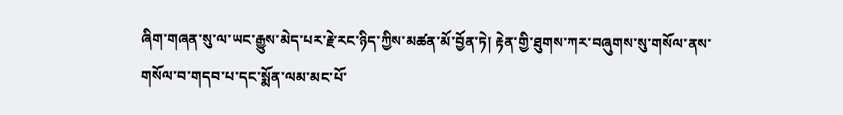ཞིག་གཞན་སུ་ལ་ཡང་རྒྱུས་མེད་པར་རྗེ་རང་ཉིད་ཀྱིས་མཚན་མོ་བྱོན་ཏེ། རྟེན་གྱི་ཐུགས་ཀར་བཞུགས་སུ་གསོལ་ནས་གསོལ་བ་གདབ་པ་དང་སྨོན་ལམ་མང་པོ་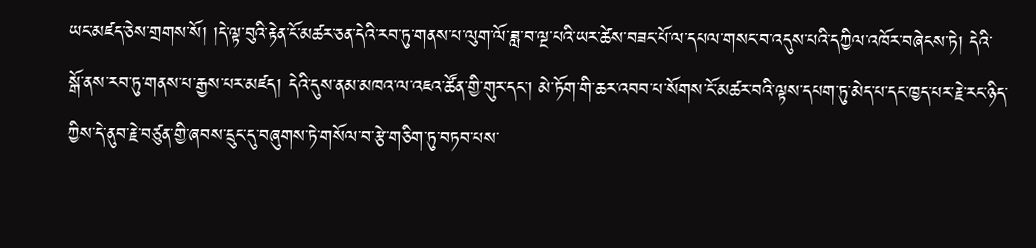ཡང་མཛད་ཅེས་གྲགས་སོ། །དེ་ལྟ་བུའི་རྟེན་ངོ་མཚར་ཅན་དེའི་རབ་ཏུ་གནས་པ་ལུག་ལོ་ཟླ་བ་ལྔ་པའི་ཡར་ཚེས་བཟང་པོ་ལ་དཔལ་གསང་བ་འདུས་པའི་དཀྱིལ་འཁོར་བཞེངས་ཏེ། དེའི་སྒོ་ནས་རབ་ཏུ་གནས་པ་རྒྱས་པར་མཛད། དེའི་དུས་ནམ་མཁའ་ལ་འཇའ་ཚོན་གྱི་གུར་དང་། མེ་ཏོག་གི་ཆར་འབབ་པ་སོགས་ངོ་མཚར་བའི་ལྟས་དཔག་ཏུ་མེད་པ་དང་ཁྱད་པར་རྗེ་རང་ཉིད་ཀྱིས་དེ་ནུབ་རྗེ་བཙུན་གྱི་ཞབས་དྲུང་དུ་བཞུགས་ཏེ་གསོལ་བ་རྩེ་གཅིག་ཏུ་བཏབ་པས་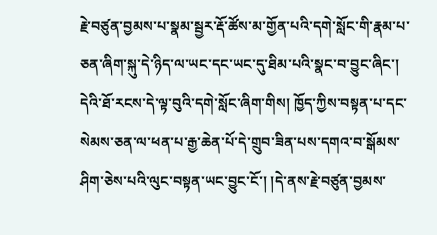རྗེ་བཙུན་བྱམས་པ་སྣམ་སྦྱར་རྡོ་ཚོས་མ་གྱོན་པའི་དགེ་སློང་གི་རྣམ་པ་ཅན་ཞིག་སྐུ་དེ་ཉིད་ལ་ཡང་དང་ཡང་དུ་ཐིམ་པའི་སྣང་བ་བྱུང་ཞིང་། དེའི་ཐོ་རངས་དེ་ལྟ་བུའི་དགེ་སློང་ཞིག་གིས། ཁྱོད་ཀྱིས་བསྟན་པ་དང་སེམས་ཅན་ལ་ཕན་པ་རྒྱ་ཆེན་པོ་དེ་གྲུབ་ཟིན་པས་དགའ་བ་སྒོམས་ཤིག་ཅེས་པའི་ལུང་བསྟན་ཡང་བྱུང་ངོ་། །དེ་ནས་རྗེ་བཙུན་བྱམས་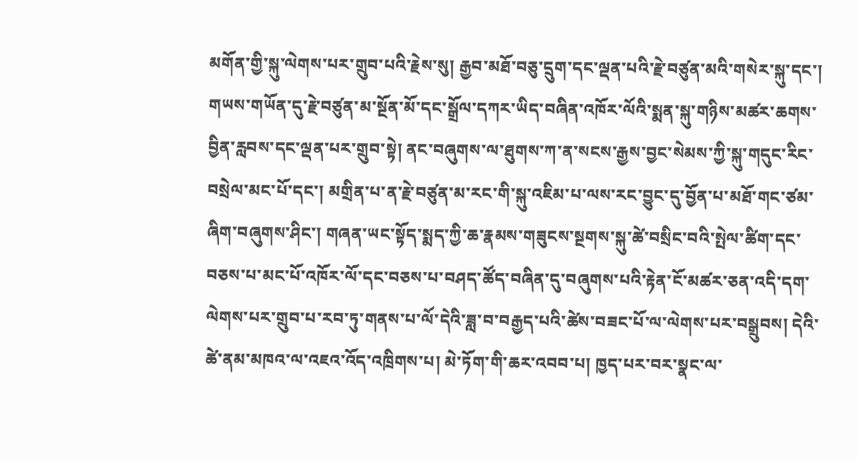མགོན་གྱི་སྐུ་ལེགས་པར་གྲུབ་པའི་རྗེས་སུ། རྒྱབ་མཐོ་བཅུ་དྲུག་དང་ལྡན་པའི་རྗེ་བཙུན་མའི་གསེར་སྐུ་དང་། གཡས་གཡོན་དུ་རྗེ་བཙུན་མ་སྔོན་མོ་དང་སྒྲོལ་དཀར་ཡིད་བཞིན་འཁོར་ལོའི་སྨན་སྐུ་གཉིས་མཚར་ཆགས་བྱིན་རླབས་དང་ལྡན་པར་གྲུབ་སྟེ། ནང་བཞུགས་ལ་ཐུགས་ཀ་ན་སངས་རྒྱས་བྱང་སེམས་ཀྱི་སྐུ་གདུང་རིང་བསྲེལ་མང་པོ་དང་། མགྲིན་པ་ན་རྗེ་བཙུན་མ་རང་གི་སྐུ་འཇིམ་པ་ལས་རང་བྱུང་དུ་བྱོན་པ་མཐོ་གང་ཙམ་ཞིག་བཞུགས་ཤིང་། གཞན་ཡང་སྟོད་སྨད་ཀྱི་ཆ་རྣམས་གཟུངས་སྔགས་སྐུ་ཚེ་བསྲིང་བའི་སྤེལ་ཚིག་དང་བཅས་པ་མང་པོ་འཁོར་ལོ་དང་བཅས་པ་བཤད་ཚོད་བཞིན་དུ་བཞུགས་པའི་རྟེན་ངོ་མཚར་ཅན་འདི་དག་ལེགས་པར་གྲུབ་པ་རབ་ཏུ་གནས་པ་ལོ་དེའི་ཟླ་བ་བརྒྱད་པའི་ཚེས་བཟང་པོ་ལ་ལེགས་པར་བསྒྲུབས། དེའི་ཚེ་ནམ་མཁའ་ལ་འཇའ་འོད་འཁྲིགས་པ། མེ་ཏོག་གི་ཆར་འབབ་པ། ཁྱད་པར་བར་སྣང་ལ་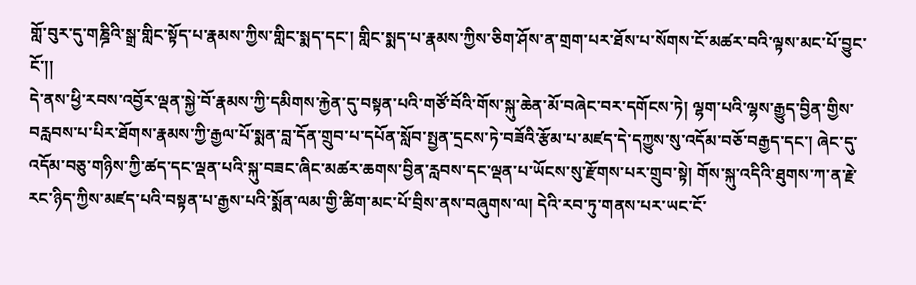གློ་བུར་དུ་གཎྜིའི་སྒྲ་གླིང་སྟོད་པ་རྣམས་ཀྱིས་གླིང་སྨད་དང་། གླིང་སྨད་པ་རྣམས་ཀྱིས་ཅིག་ཤོས་ན་གྲག་པར་ཐོས་པ་སོགས་ངོ་མཚར་བའི་ལྟས་མང་པོ་བྱུང་ངོ་།།
དེ་ནས་ཕྱི་རབས་འབྱོར་ལྡན་སྐྱེ་བོ་རྣམས་ཀྱི་དམིགས་རྐྱེན་དུ་བསྟན་པའི་གཙོ་བོའི་གོས་སྐུ་ཆེན་མོ་བཞེང་བར་དགོངས་ཏེ། ལྷག་པའི་ལྷས་རྒྱུད་བྱིན་གྱིས་བརླབས་པ་པིར་ཐོགས་རྣམས་ཀྱི་རྒྱལ་པོ་སྨན་བླ་དོན་གྲུབ་པ་དཔོན་སློབ་སྤྱན་དྲངས་ཏེ་བཟོའི་རྩོམ་པ་མཛད་དེ་དཀྱུས་སུ་འདོམ་བཅོ་བརྒྱད་དང་། ཞེང་དུ་འདོམ་བཅུ་གཉིས་ཀྱི་ཚད་དང་ལྡན་པའི་སྐུ་བཟང་ཞིང་མཚར་ཆགས་བྱིན་རླབས་དང་ལྡན་པ་ཡོངས་སུ་རྫོགས་པར་གྲུབ་སྟེ། གོས་སྐུ་འདིའི་ཐུགས་ཀ་ན་རྗེ་རང་ཉིད་ཀྱིས་མཛད་པའི་བསྟན་པ་རྒྱས་པའི་སྨོན་ལམ་གྱི་ཚིག་མང་པོ་བྲིས་ནས་བཞུགས་ལ། དེའི་རབ་ཏུ་གནས་པར་ཡང་ངོ་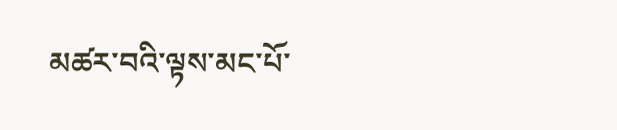མཚར་བའི་ལྟས་མང་པོ་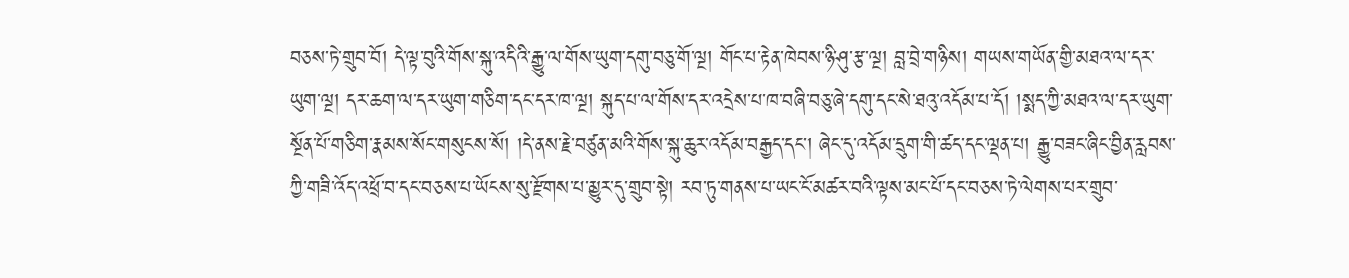བཅས་ཏེ་གྲུབ་བོ། དེ་ལྟ་བུའི་གོས་སྐུ་འདིའི་རྒྱུ་ལ་གོས་ཡུག་དགུ་བཅུ་གོ་ལྔ། གོང་པ་རྟེན་ཁེབས་ཉི་ཤུ་རྩ་ལྔ། བླ་བྲེ་གཉིས། གཡས་གཡོན་གྱི་མཐའ་ལ་དར་ཡུག་ལྔ། དར་ཆག་ལ་དར་ཡུག་གཅིག་དང་དར་ཁ་ལྔ། སྐུད་པ་ལ་གོས་དར་འདྲེས་པ་ཁ་བཞི་བཅུ་ཞེ་དགུ་དང་སེ་ཐའུ་འདོམ་པ་དོ། །སྨད་ཀྱི་མཐའ་ལ་དར་ཡུག་སྔོན་པོ་གཅིག་རྣམས་སོང་གསུངས་སོ། །དེ་ནས་རྗེ་བཙུན་མའི་གོས་སྐུ་ཆུར་འདོམ་བརྒྱད་དང་། ཞེང་དུ་འདོམ་དྲུག་གི་ཚད་དང་ལྡན་པ། རྒྱུ་བཟང་ཞིང་བྱིན་རླབས་ཀྱི་གཟི་འོད་འཕྲོ་བ་དང་བཅས་པ་ཡོངས་སུ་རྫོགས་པ་མྱུར་དུ་གྲུབ་སྟེ། རབ་ཏུ་གནས་པ་ཡང་ངོ་མཚར་བའི་ལྟས་མང་པོ་དང་བཅས་ཏེ་ལེགས་པར་གྲུབ་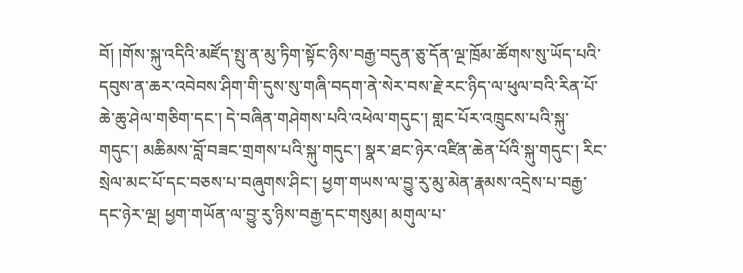བོ། །གོས་སྐུ་འདིའི་མཛོད་སྤུ་ན་མུ་ཏིག་སྟོང་ཉིས་བརྒྱ་བདུན་ཅུ་དོན་ལྔ་ཁྲོམ་ཚོགས་སུ་ཡོད་པའི་དབུས་ན་ཆར་འབེབས་ཤིག་གི་དུས་སུ་གཞི་བདག་ནེ་སེར་བས་རྗེ་རང་ཉིད་ལ་ཕུལ་བའི་རིན་པོ་ཆེ་ཆུ་ཤེལ་གཅིག་དང་། དེ་བཞིན་གཤེགས་པའི་འཕེལ་གདུང་། གླང་པོར་འཁྲུངས་པའི་སྐུ་གདུང་། མཆིམས་བློ་བཟང་གྲགས་པའི་སྐུ་གདུང་། སྣར་ཐང་ཉེར་འཛིན་ཆེན་པོའི་སྐུ་གདུང་། རིང་སྲེལ་མང་པོ་དང་བཅས་པ་བཞུགས་ཤིང་། ཕྱག་གཡས་ལ་བྱུ་རུ་མུ་མེན་རྣམས་འདྲེས་པ་བརྒྱ་དང་ཉེར་ལྔ། ཕྱག་གཡོན་ལ་བྱུ་རུ་ཉིས་བརྒྱ་དང་གསུམ། མགུལ་པ་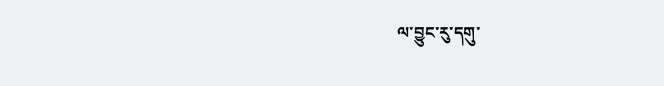ལ་བྱུང་རུ་དགུ་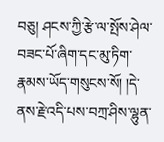བཅུ། ཤངས་ཀྱི་རྩེ་ལ་སྤོས་ཤེལ་བཟང་པོ་ཞིག་དང་མུ་ཏིག་རྣམས་ཡོད་གསུངས་སོ། །དེ་ནས་རྗེ་འདི་པས་བཀྲ་ཤིས་ལྷུན་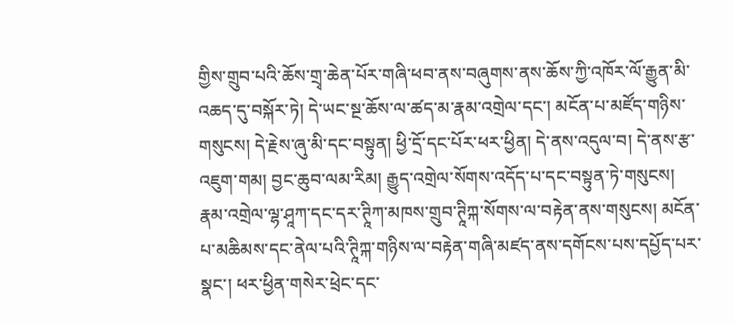གྱིས་གྲུབ་པའི་ཆོས་གྲྭ་ཆེན་པོར་གཞི་ཕབ་ནས་བཞུགས་ནས་ཆོས་ཀྱི་འཁོར་ལོ་རྒྱུན་མི་འཆད་དུ་བསྐོར་ཏེ། དེ་ཡང་སྔ་ཆོས་ལ་ཚད་མ་རྣམ་འགྲེལ་དང་། མངོན་པ་མཛོད་གཉིས་གསུངས། དེ་རྗེས་ཞུ་མི་དང་བསྟུན། ཕྱི་དྲོ་དང་པོར་ཕར་ཕྱིན། དེ་ནས་འདུལ་བ། དེ་ནས་རྩ་འཇུག་གམ། བྱང་ཆུབ་ལམ་རིམ། རྒྱུད་འགྲེལ་སོགས་འདོད་པ་དང་བསྟུན་ཏེ་གསུངས། རྣམ་འགྲེལ་ལྷ་ཤཱཀ་དང་དར་ཊཱིཀ་མཁས་གྲུབ་ཊཱིཀྐ་སོགས་ལ་བརྟེན་ནས་གསུངས། མངོན་པ་མཆིམས་དང་ནེལ་པའི་ཊཱིཀྐ་གཉིས་ལ་བརྟེན་གཞི་མཛད་ནས་དགོངས་པས་དཔྱོད་པར་སྣང་། ཕར་ཕྱིན་གསེར་ཕྲེང་དང་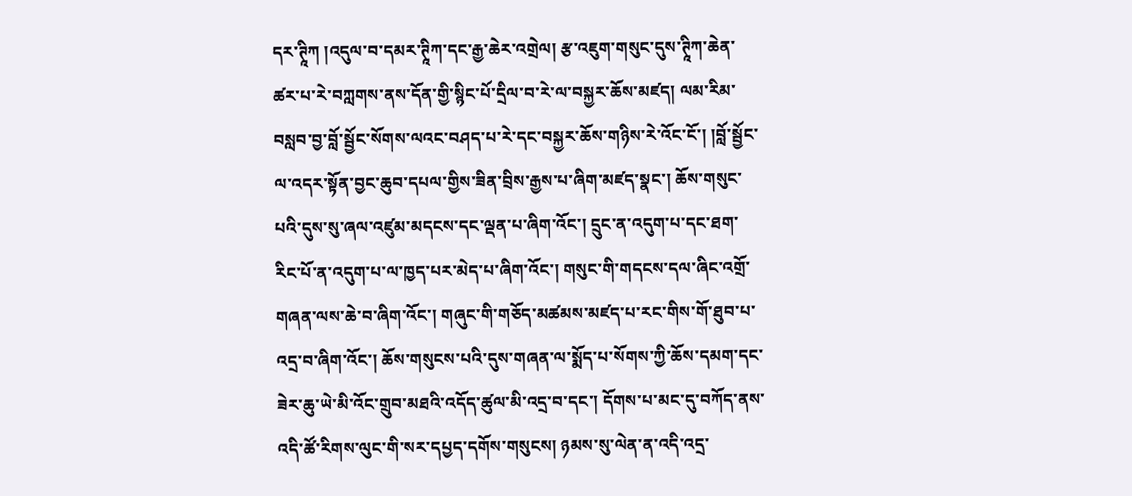དར་ཊཱིཀ །འདུལ་བ་དམར་ཊཱིཀ་དང་རྒྱ་ཆེར་འགྲེལ། རྩ་འཇུག་གསུང་དུས་ཊཱིཀ་ཆེན་ཚར་པ་རེ་བཀླགས་ནས་དོན་གྱི་སྙིང་པོ་དྲིལ་བ་རེ་ལ་བསྐྱར་ཆོས་མཛད། ལམ་རིམ་བསླབ་བྱ་བློ་སྦྱོང་སོགས་ལའང་བཤད་པ་རེ་དང་བསྐྱར་ཆོས་གཉིས་རེ་འོང་ངོ་། །བློ་སྦྱོང་ལ་འདར་སྟོན་བྱང་ཆུབ་དཔལ་གྱིས་ཟིན་བྲིས་རྒྱས་པ་ཞིག་མཛད་སྣང་། ཆོས་གསུང་པའི་དུས་སུ་ཞལ་འཛུམ་མདངས་དང་ལྡན་པ་ཞིག་འོང་། དྲུང་ན་འདུག་པ་དང་ཐག་རིང་པོ་ན་འདུག་པ་ལ་ཁྱད་པར་མེད་པ་ཞིག་འོང་། གསུང་གི་གདངས་དལ་ཞིང་འགྲོ་གཞན་ལས་ཆེ་བ་ཞིག་འོང་། གཞུང་གི་གཅོད་མཚམས་མཛད་པ་རང་གིས་གོ་ཐུབ་པ་འདྲ་བ་ཞིག་འོང་། ཆོས་གསུངས་པའི་དུས་གཞན་ལ་སྨོད་པ་སོགས་ཀྱི་ཆོས་དམག་དང་ཟེར་ཆུ་ཡེ་མི་འོང་གྲུབ་མཐའི་འདོད་ཚུལ་མི་འདྲ་བ་དང་། དོགས་པ་མང་དུ་བཀོད་ནས་འདི་ཚོ་རིགས་ལུང་གི་སར་དཔྱད་དགོས་གསུངས། ཉམས་སུ་ལེན་ན་འདི་འདྲ་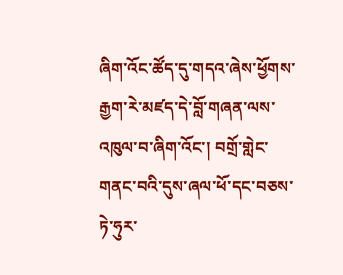ཞིག་འོང་ཚོད་དུ་གདའ་ཞེས་ཕྱོགས་རྒྱག་རེ་མཛད་དེ་བློ་གཞན་ལས་འཁུལ་བ་ཞིག་འོང་། བགྲོ་གླེང་གནང་བའི་དུས་ཞལ་ཕོ་དང་བཅས་ཏེ་ཧུར་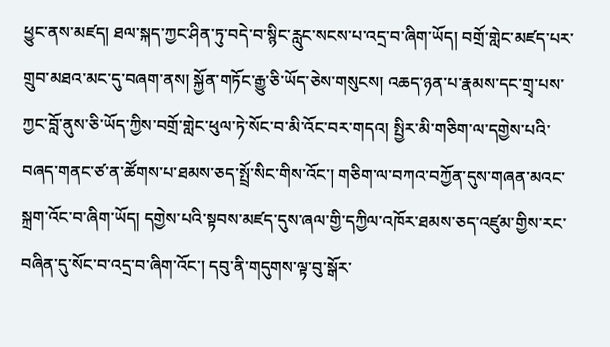ཕྱུང་ནས་མཛད། ཐལ་སྐད་ཀྱང་ཤིན་ཏུ་བདེ་བ་སྙིང་རླུང་སངས་པ་འདྲ་བ་ཞིག་ཡོད། བགྲོ་གླེང་མཛད་པར་གྲུབ་མཐའ་མང་དུ་བཞག་ནས། སྐྱོན་གཏོང་རྒྱུ་ཅི་ཡོད་ཅེས་གསུངས། འཆད་ཉན་པ་རྣམས་དང་གྲྭ་པས་ཀྱང་བློ་ནུས་ཅི་ཡོད་ཀྱིས་བགྲོ་གླེང་ཕུལ་ཏེ་སོང་བ་མི་འོང་བར་གདའ། སྤྱིར་མི་གཅིག་ལ་དགྱེས་པའི་བཞད་གནང་ཙ་ན་ཚོགས་པ་ཐམས་ཅད་སྤྲོ་སིང་གིས་འོང་། གཅིག་ལ་བཀའ་བཀྱོན་དུས་གཞན་མའང་སྐྲག་འོང་བ་ཞིག་ཡོད། དགྱེས་པའི་སྟབས་མཛད་དུས་ཞལ་གྱི་དཀྱིལ་འཁོར་ཐམས་ཅད་འཛུམ་གྱིས་རང་བཞིན་དུ་སོང་བ་འདྲ་བ་ཞིག་འོང་། དབུ་ནི་གདུགས་ལྟ་བུ་སྒོར་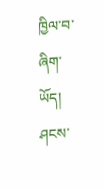ཁྱིལ་བ་ཞིག་ཡོད། ཤངས་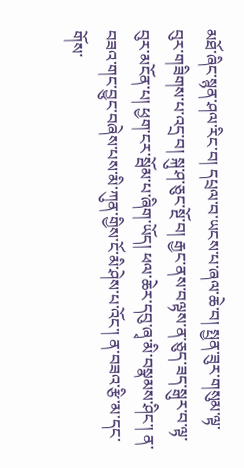མཐོ་ཞིང་སྙན་ཤལ་རིང་བ། དཔྲལ་བ་ཡངས་པ་ཞལ་ཆེ་བ། སྤྱན་ཟུར་གསུམ་ལྟ་བུར་གཟིགས་པ་འདྲ་བ། སྐུ་ཤ་ཅུང་སྔོ་བ། རྒྱང་ནས་བལྟས་ན་ཅུད་ཟད་སྒུར་བ་ལྟ་བུར་མངོན་པ། ཕྱག་ངར་སྦོམ་པ་ཞིག་ཡོད། ཕལ་ཆེར་དབུ་ཞྭ་མི་བསྣམས་ཤིང་། ན་བཟའ་གང་བྱུང་བཞེས་པས་མི་ཀུན་གྱིས་ངོ་མི་ཤེས་པ་འོང་། ན་བཟའ་རྩི་མ་དང་གོས་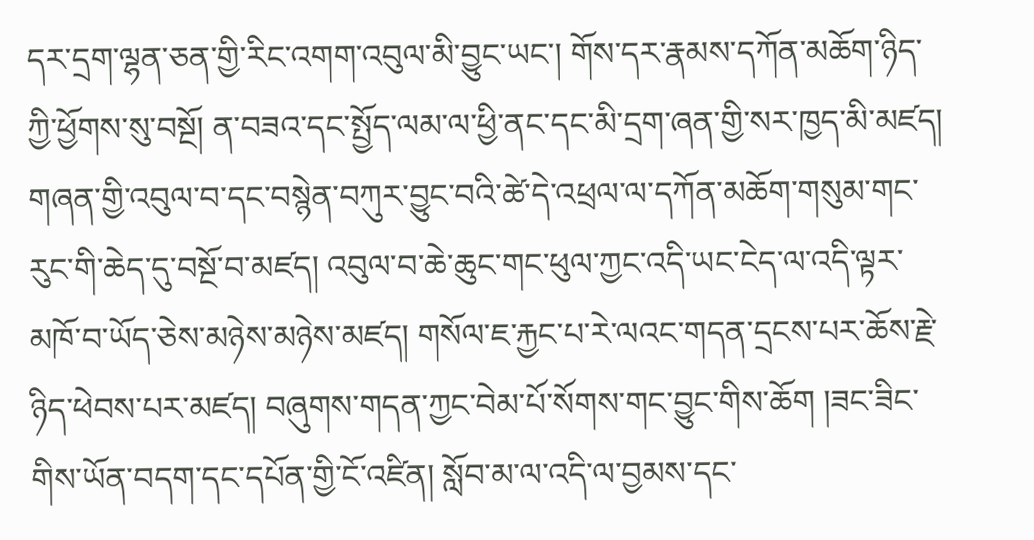དར་དྲག་ལྷན་ཅན་གྱི་རིང་འགག་འབུལ་མི་བྱུང་ཡང་། གོས་དར་རྣམས་དཀོན་མཆོག་ཉིད་ཀྱི་ཕྱོགས་སུ་བསྔོ། ན་བཟའ་དང་སྤྱོད་ལམ་ལ་ཕྱི་ནང་དང་མི་དྲག་ཞན་གྱི་སར་ཁྱད་མི་མཛད། གཞན་གྱི་འབུལ་བ་དང་བསྙེན་བཀུར་བྱུང་བའི་ཚེ་དེ་འཕྲལ་ལ་དཀོན་མཆོག་གསུམ་གང་རུང་གི་ཆེད་དུ་བསྔོ་བ་མཛད། འབུལ་བ་ཆེ་ཆུང་གང་ཕུལ་ཀྱང་འདི་ཡང་ངེད་ལ་འདི་ལྟར་མཁོ་བ་ཡོད་ཅེས་མཉེས་མཉེས་མཛད། གསོལ་ཇ་རྐྱང་པ་རེ་ལའང་གདན་དྲངས་པར་ཆོས་རྗེ་ཉིད་ཕེབས་པར་མཛད། བཞུགས་གདན་ཀྱང་བེམ་པོ་སོགས་གང་བྱུང་གིས་ཆོག །ཟང་ཟིང་གིས་ཡོན་བདག་དང་དཔོན་གྱི་ངོ་འཛིན། སློབ་མ་ལ་འདི་ལ་བྱམས་དང་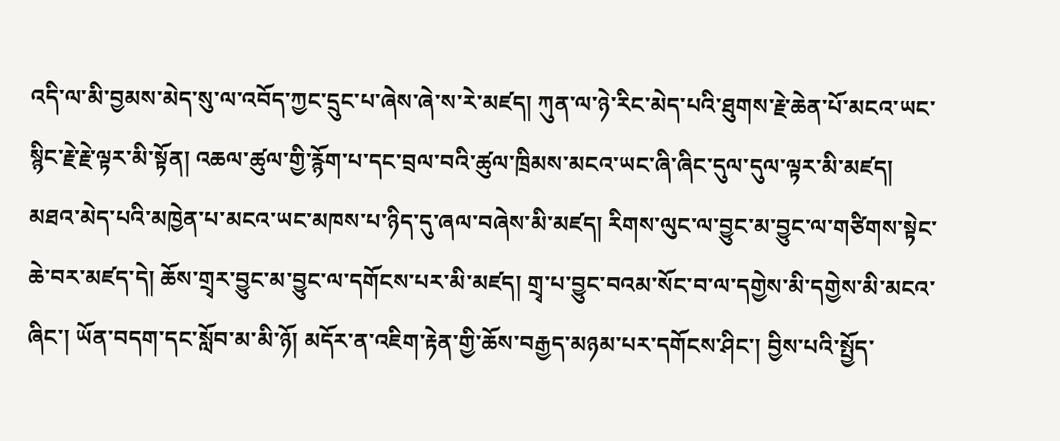འདི་ལ་མི་བྱམས་མེད་སུ་ལ་འབོད་ཀྱང་དྲུང་པ་ཞེས་ཞེ་ས་རེ་མཛད། ཀུན་ལ་ཉེ་རིང་མེད་པའི་ཐུགས་རྗེ་ཆེན་པོ་མངའ་ཡང་སྙིང་རྗེ་རྗེ་ལྟར་མི་སྟོན། འཆལ་ཚུལ་གྱི་རྙོག་པ་དང་བྲལ་བའི་ཚུལ་ཁྲིམས་མངའ་ཡང་ཞི་ཞིང་དུལ་དུལ་ལྟར་མི་མཛད། མཐའ་མེད་པའི་མཁྱེན་པ་མངའ་ཡང་མཁས་པ་ཉིད་དུ་ཞལ་བཞེས་མི་མཛད། རིགས་ལུང་ལ་བྱུང་མ་བྱུང་ལ་གཙིགས་སྟེང་ཆེ་བར་མཛད་དེ། ཆོས་གྲྭར་བྱུང་མ་བྱུང་ལ་དགོངས་པར་མི་མཛད། གྲྭ་པ་བྱུང་བའམ་སོང་བ་ལ་དགྱེས་མི་དགྱེས་མི་མངའ་ཞིང་། ཡོན་བདག་དང་སློབ་མ་མི་ཉོ། མདོར་ན་འཇིག་རྟེན་གྱི་ཆོས་བརྒྱད་མཉམ་པར་དགོངས་ཤིང་། བྱིས་པའི་སྤྱོད་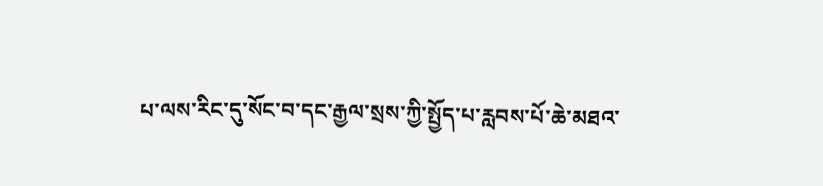པ་ལས་རིང་དུ་སོང་བ་དང་རྒྱལ་སྲས་ཀྱི་སྤྱོད་པ་རླབས་པོ་ཆེ་མཐའ་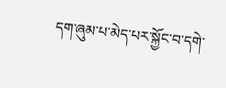དག་ཞུམ་པ་མེད་པར་སྐྱོང་བ་དགེ་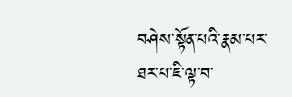བཤེས་སྟོན་པའི་རྣམ་པར་ཐར་པ་ཇི་ལྟ་བ་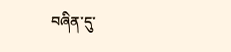བཞིན་དུ་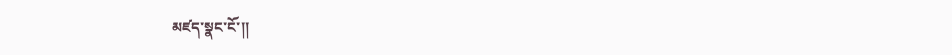མཛད་སྣང་ངོ་།།